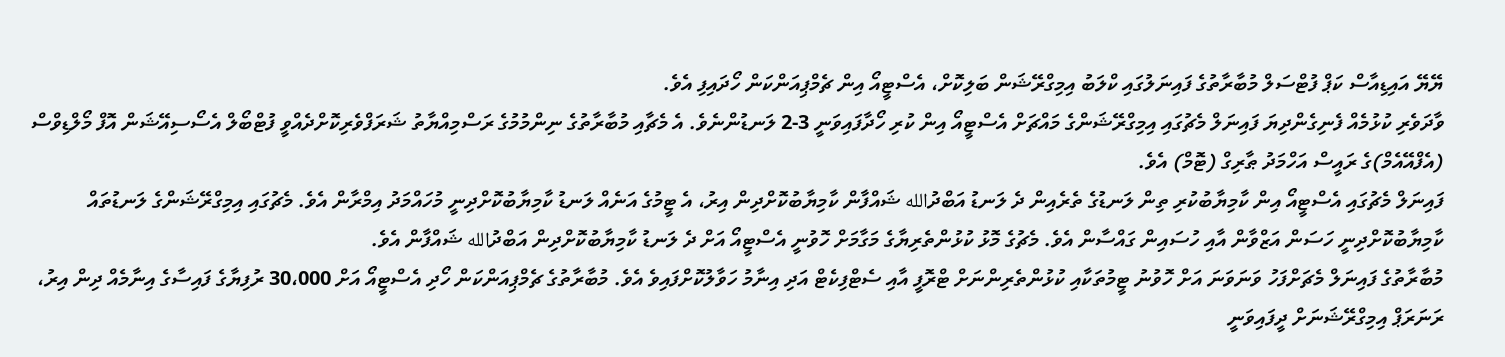ޔޭޔޭ އައިޑިއާސް ކަޕް ފުޓްސަލް މުބާރާތުގެ ފައިނަލުގައި ކްލަބު އިމިގްރޭޝަން ބަލިކޮށް، އެސްޓީއޯ އިން ޗެމްޕިއަންކަން ހޯދައިފި އެވެ.
ވާދަވެރި ކުޅުމެއް ފެނިގެންދިޔަ ފައިނަލް މެޗުގައި އިމިގްރޭޝަންގެ މައްޗަށް އެސްޓީއޯ އިން ކުރި ހޯދާފައިވަނީ 3-2 ލަނޑުންނެވެ. އެ މެޗާއި މުބާރާތުގެ ނިންމުމުގެ ރަސްމިއްޔާތު ޝަރަފްވެރިކޮށްދެއްވީ ފުޓްބޯލް އެސޯސިއޭޝަން އޮފް މޯލްޑިވްސް (އެފްއޭއެމް)ގެ ރައީސް އަހްމަދު ޠާރިގް (ޓޮމް) އެވެ.
ފައިނަލް މެޗުގައި އެސްޓީއޯ އިން ކާމިޔާބުކުރި ތިން ލަނޑުގެ ތެރެއިން ދެ ލަނޑު އަބްދުالله ޝައްފާން ކާމިޔާބުކޮށްދިން އިރު، އެ ޓީމުގެ އަނެއް ލަނޑު ކާމިޔާބުކޮށްދިނީ މުހައްމަދު އިމްރާން އެވެ. މެޗުގައި އިމިގްރޭޝަންގެ ލަނޑުތައް ކާމިޔާބުކޮށްދިނީ ހަސަން އަޒްވާން އާއި ހުސައިން ގައްސާން އެވެ. މެޗުގެ މޮޅު ކުޅުންތެރިޔާގެ މަގާމަށް ހޮވުނީ އެސްޓީއޯ އަށް ދެ ލަނޑު ކާމިޔާބުކޮށްދިން އަބްދުالله ޝައްފާން އެވެ.
މުބާރާތުގެ ފައިނަލް މެޗަށްފަހު ވަނަވަނަ އަށް ހޮވުނު ޓީމުތަކާއި ކުޅުންތެރިންނަށް ޓްރޮފީ އާއި ސެޓްފިކެޓް އަދި އިނާމު ހަވާލުކޮށްފައިވެ އެވެ. މުބާރާތުގެ ޗެމްޕިއަންކަން ހޯދި އެސްޓީއޯ އަށް 30،000 ރުފިޔާގެ ފައިސާގެ އިނާމެއް ދިން އިރު، ރަނަރަޕް އިމިގްރޭޝަނަށް ދީފައިވަނީ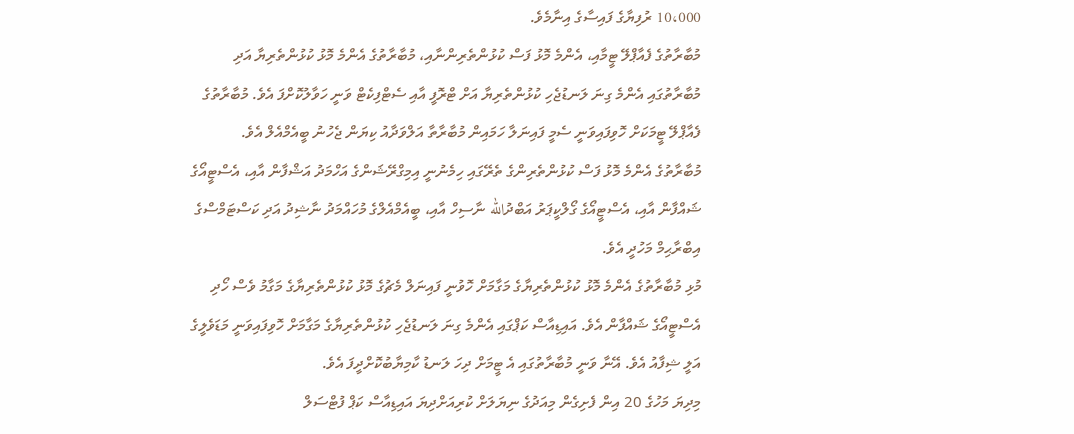10،000 ރުފިޔާގެ ފައިސާގެ އިނާމެވެ.
މުބާރާތުގެ ފެއާޕްލޭ ޓީމާއި، އެންމެ މޮޅު ފަސް ކުޅުންތެރިންނާއި، މުބާރާތުގެ އެންމެ މޮޅު ކުޅުންތެރިޔާ އަދި މުބާރާތުގައި އެންމެ ގިނަ ލަނޑުޖެހި ކުޅުންތެރިޔާ އަށް ޓްރޮފީ އާއި ސެޓްފިކެޓް ވަނީ ހަވާލުކޮށްފަ އެވެ. މުބާރާތުގެ ފެއާޕްލޭ ޓީމަކަށް ހޮވިފައިވަނީ ސެމީ ފައިނަލާ ހަމައިން މުބާރާތާ އަލްވަދާއު ކިޔަން ޖެހުނު ބީއެމްއެލް އެވެ.
މުބާރާތުގެ އެންމެ މޮޅު ފަސް ކުޅުންތެރިންގެ ތެރޭގައި ހިމެނުނީ އިމިގްރޭޝަންގެ އަހްމަދު އަޝްފާން އާއި، އެސްޓީއޯގެ ޝައްފާން އާއި، އެސްޓީއޯގެ ގޯލްކީޕަރު އަބްދުالله ނާސިހް އާއި، ބީއެމްއެލްގެ މުހައްމަދު ނާޝިދު އަދި ކަސްޓަމްސްގެ އިބްރާޙިމް މަހުދީ އެވެ.
މުޅި މުބާރާތުގެ އެންމެ މޮޅު ކުޅުންތެރިޔާގެ މަގާމަށް ހޮވުނީ ފައިނަލް މެޗުގެ މޮޅު ކުޅުންތެރިޔާގެ މަގާމު ވެސް ހޯދި އެސްޓީއޯގެ ޝައްފާން އެވެ. އައިޑިއާސް ކަޕްގައި އެންމެ ގިނަ ލަނޑުޖެހި ކުޅުންތެރިޔާގެ މަގާމަށް ހޮވިފައިވަނީ މަޑަވެލީގެ އަލީ ޝިފާއު އެވެ. އޭނާ ވަނީ މުބާރާތުގައި އެ ޓީމަށް ދިހަ ލަނޑު ކާމިޔާބުކޮށްދީފަ އެވެ.
މިދިޔަ މަހުގެ 20 އިން ފެށިގެން މިއަދުގެ ނިޔަލަށް ކުރިއަށްދިޔަ އައިޑިއާސް ކަޕް ފުޓްސަލް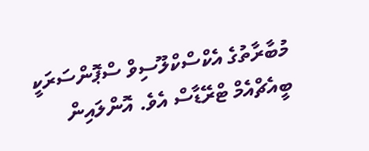މުބާރާތުގެ އެކްސްކްލޫސިވް ސްޕޮންސަރަކީ ބީއެޗްއެމް ޓްރޭޑާސް އެވެ. އޮންލައިން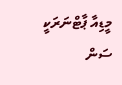މީޑިއާ ޕާޓްނަރަކީ ސަން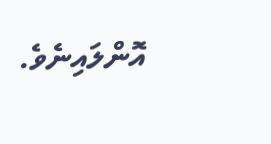އޮންލައިނެވެ.